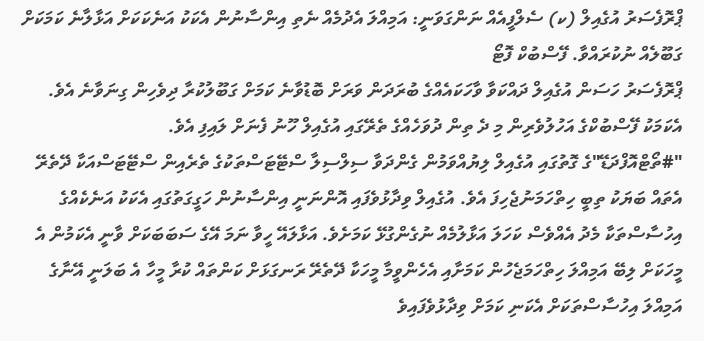ޕްރޮފެސަރު އުގެއިލް (ކ) ސެލްފީއެއް ނަންގަވަނީ: އަމިއްލަ އެދުމެއް ނެތި އިންސާނުން އެކަކު އަނެކަކަށް އަޅާލާނެ ކަމަކަށް ގަބޫލެއް ނުކުރައްވާ. ފޭސްބުކް ފޮޓޯ
ޕްރޮފެސަރު ހަސަން އުގެއިލް ދައްކަވާ ވާހަކައެއްގެ ބުރަދަން ވަރަށް ބޮޑުވާނެ ކަމަށް ގަބޫލުކުރާ ދިވެހިން ގިނަވާނެ އެވެ. އެކަމަކު ފޭސްބުކްގެ އަހުލުވެރިން މި ދެ ތިން ދުވަހެއްގެ ތެރޭގައި އުގެއިލް ހޫނު ފެނަށް ލައިފި އެވެ.
"#ތޯޓްއޮފްދަޑޭ"ގެ ގޮތުގައި އުގެއިލް ލިޔުއްވަމުން ގެންދަވާ ސިލްސިލާ ސްޓޭޓަސްތަކުގެ ތެރެއިން ސްޓޭޓަސްއަކާ ދޭތެރޭ އެތައް ބަޔަކު ތިބީ ހިތްހަމަނުޖެހިފަ އެވެ. އުގެއިލް ވިދާޅުވެފައި އޮންނަނީ އިންސާނުން ހަގީގަތުގައި އެކަކު އަނެކެއްގެ އިހުސާސްތަކާ މެދު އެއްވެސް ކަހަލަ އަޅާލުމެއް ނުގެންގުޅޭ ކަމަށެވެ. އަޅާލައޭ ހީވާ ނަމަ އޭގެ ސަބަބަކަށް ވާނީ އެކަމުން އެ މީހަކަށް ލިބޭ އަމިއްލަ ހިތްހަމަޖެހުން ކަމަށާއި އެހެންވީމާ މީހަކާ ދޭތެރޭ ރަނގަޅަށް ކަންތައް ކުރާ މީހާ އެ ބަލަނީ އޭނާގެ އަމިއްލަ އިހުސާސްތަކަށް އެކަނި ކަމަށް ވިދާޅުވެފައިވެ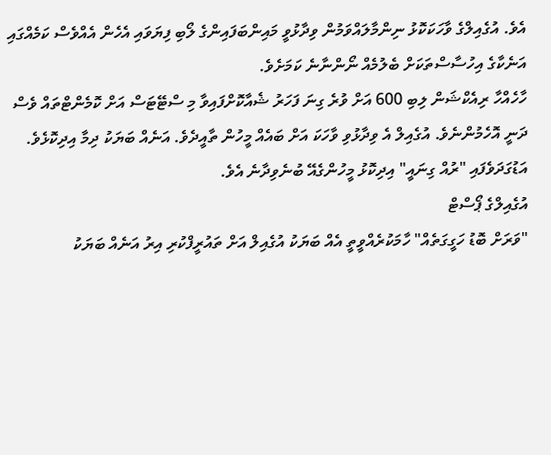އެވެ. އުގެއިލްގެ ވާހަކަކޮޅު ނިންމާލައްވަމުން ވިދާޅުވީ މައިންބަފައިންގެ ލޯބި ފިޔަވައި އެހެން އެއްވެސް ކަމެއްގައި އަނެކާގެ އިހުސާސްތަކަށް ބެލުމެއް ނޯންނާނެ ކަމަށެވެ.
ހާހެއްހާ ރިއެކްޝަން ލިބި 600 އަށް ވުރެ ގިނަ ފަހަރު ޝެއާކޮށްފައިވާ މި ސްޓޭޓަސް އަށް ކޮމެންޓްތައް ވެސް ދަނީ އޮހެމުންނެވެ. އުގެއިލް އެ ވިދާޅުވި ވާހަކަ އަށް ބައެއް މީހުން ތާއީދެވެ. އަނެއް ބަޔަކު ދިމާ އިދިކޮޅެވެ. އަޑުގަދަވެފައި "ރުއް ގިނައީ" އިދިކޮޅު މީހުންގެއޭ ބުނެވިދާނެ އެވެ.
އުގެއިލްގެ ޕޯސްޓް
"ވަރަށް ބޮޑު ހަގީގަތެއް" ހާމަކުރެއްވީތީ އެއް ބަޔަކު އުގެއިލް އަށް ތައުރީފްކުރި އިރު އަނެއް ބަޔަކު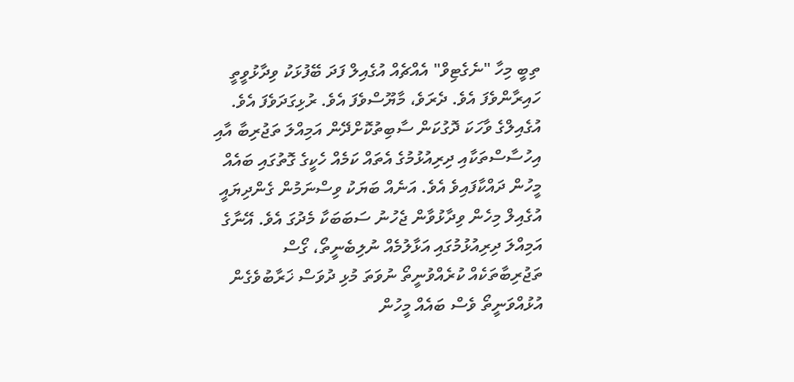ތިބީ މިހާ "ނެގެޓިވް" އެއްޗެއް އުގެއިލް ފަދަ ބޭފުޅަކު ވިދާޅުވީތީ ހައިރާންވެފަ އެވެ. ދެރަވެ، މާޔޫސްވެފަ އެވެ. ރުޅިގަދަވެފަ އެވެ.
އުގެއިލްގެ ވާހަކަ ދޮގުކަން ސާބިތުކޮށްދޭން އަމިއްލަ ތަޖުރިބާ އާއި އިހުސާސްތަކާއި ދިރިއުޅުމުގެ އެތައް ކަމެއް ހެކީގެ ގޮތުގައި ބައެއް މީހުން ދައްކާފައިވެ އެވެ. އަނެއް ބަޔަކު ވިސްނަމުން ގެންދިޔައީ އުގެއިލް މިހެން ވިދާޅުވާން ޖެހުނު ސަބަބަކާ މެދުގަ އެވެ. އޭނާގެ އަމިއްލަ ދިރިއުޅުމުގައި އަޅާލުމެއް ނުލިބެނީތޯ، ގޯސް ތަޖުރިބާތަކެއް ކުރެއްވުނީތޯ ނުވަތަ މުޅި ދުވަސް ޚަރާބުވެގެން އުޅުއްވަނީތޯ ވެސް ބައެއް މީހުން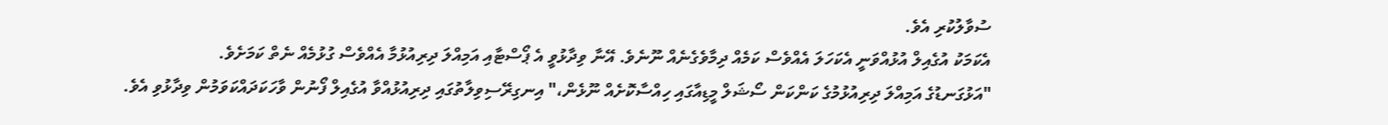ސުވާލުކުރި އެވެ.
އެކަމަކު އުގެއިލް އުޅުއްވަނީ އެކަހަލަ އެއްވެސް ކަމެއް ދިމާވެގެނެއް ނޫނެވެ. އޭނާ ވިދާޅުވީ އެ ޕޯސްޓާއި އަމިއްލަ ދިރިއުޅުމާ އެއްވެސް ގުޅުމެއް ނެތް ކަމަށެވެ.
"އަޅުގަނޑުގެ އަމިއްލަ ދިރިއުޅުމުގެ ކަންކަން ސޯޝަލް މީޑިއާގައި ހިއްސާކޮށެއް ނޫޅެން،" އިނގިރޭސިވިލާތުގައި ދިރިއުޅުއްވާ އުގެއިލް ފޯނުން ވާހަކަދައްކަވަމުން ވިދާޅުވި އެވެ.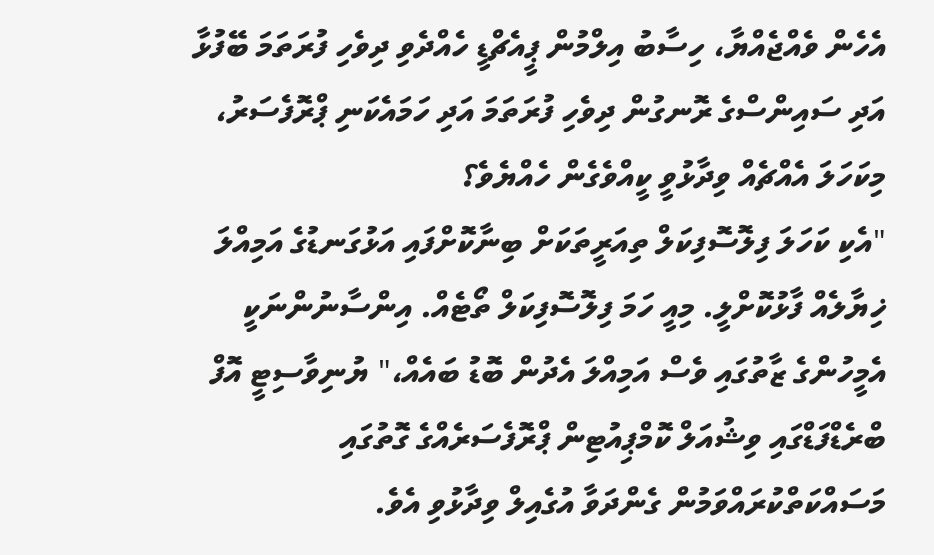އެހެން ވެއްޖެއްޔާ، ހިސާބު އިލްމުން ޕީއެޗްޑީ ހެއްދެވި ދިވެހި ފުރަތަމަ ބޭފުޅާ އަދި ސައިންސްގެ ރޮނގުން ދިވެހި ފުރަތަމަ އަދި ހަމައެކަނި ޕްރޮފެސަރު، މިކަހަލަ އެއްޗެއް ވިދާޅުވީ ކީއްވެގެން ހެއްޔެވެ؟
"އެކި ކަހަލަ ފިލޮސޮފިކަލް ތިއަރީތަކަށް ބިނާކޮށްފައި އަޅުގަނޑުގެ އަމިއްލަ ޚިޔާލެއް ފާޅުކޮށްލީ. މިއީ ހަމަ ފިލޮސޮފިކަލް ތޯޓެއް. އިންސާނުންނަކީ އެމީހުންގެ ޒާތުގައި ވެސް އަމިއްލަ އެދުން ބޮޑު ބައެއް،" ޔުނިވާސިޓީ އޮފް ބްރެޑްފަޑްގައި ވިޝުއަލް ކޮމްޕިއުޓިން ޕްރޮފެސަރެއްގެ ގޮތުގައި މަސައްކަތްކުރައްވަމުން ގެންދަވާ އުގެއިލް ވިދާޅުވި އެވެ.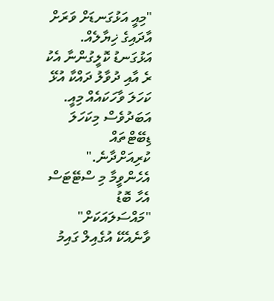"މިއީ އަޅުގަނޑަށް ވަރަށް އާދައިގެ ޚިޔާލެއް. އަޅުގަނޑު ކޮލީގުންނާ އެކު ރެ އާއި ދުވާލު ދައްކާ އުޅޭ ކަހަލަ ވާހަކައެއް މިއީ. އަބަދުވެސް މިކަހަލަ ޑިބޭޓްތައް ކުރިއަށްދާނެ."
އެހެންވީމާ މި ސްޓޭޓަސް އެހާ ބޮޑު "މައްސަލައަކަށް" ވާނެއެކޭ އުގެއިލް ގައިމު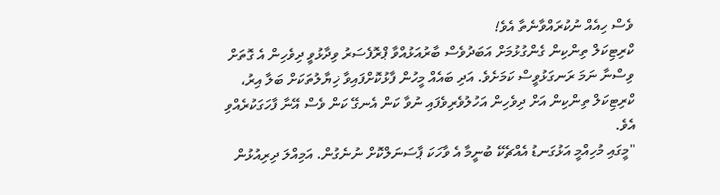ވެސް ހިއެއް ނުކުރައްވާނެތާ އެވެ!
ކްރިޓިކަލް ތިންކިން ގެންގުޅުމަށް އަބަދުވެސް ބާރުއަޅުއްވާ ޕްރޮފެސަރު ވިދާޅުވީ ދިވެހިން އެ ގޮތަށް ވިސްނާ ނަމަ ރަނގަޅުވީސް ކަމަށެވެ. އަދި ބައެއް މީހުން ފާޅުކޮށްފައިވާ ޚިޔާލުތަކަށް ބަލާ އިރު، ކްރިޓިކަލް ތިންކިން އަށް ދިވެހިން އަހުލުވެރިވެފައި ނުވާ ކަން އެނގޭ ކަން ވެސް އޭނާ ފާހަގަކުރެއްވި އެވެ.
"މީގައި މުހިއްމީ އަޅުގަނޑު އެއްޗެކޭ ބުނީމާ އެ ވާހަކަ ޕާސަނަލްކޮށް ނުނެގުން. އަމިއްލަ ދިރިއުޅުން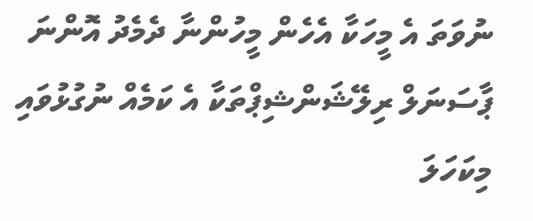ނުވަތަ އެ މީހަކާ އެހެން މީހުންނާ ދެމެދު އޮންނަ ޕާސަނަލް ރިލޭޝަންޝިޕްތަކާ އެ ކަމެއް ނުގުޅުވައި މިކަހަލަ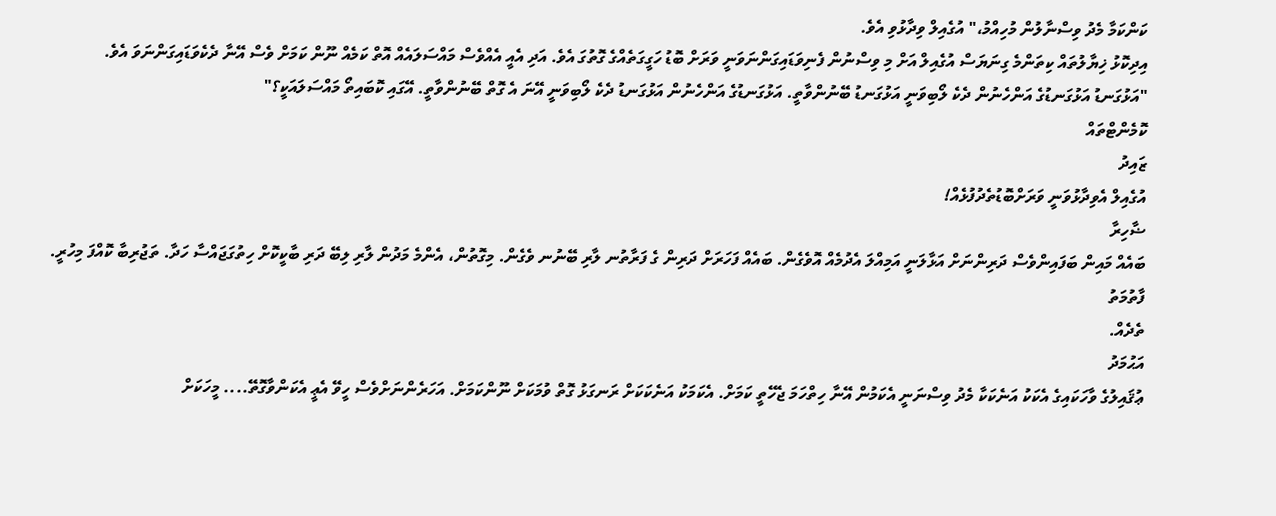ކަންކަމާ މެދު ވިސްނާލުން މުހިއްމު،" އުގެއިލް ވިދާޅުވި އެވެ.
އިދިކޮޅު ޚިޔާލުތައް ކިތަންމެ ގިނަޔަސް އުގެއިލް އަށް މި ވިސްނުން ފެނިވަޑައިގަންނަވަނީ ވަރަށް ބޮޑު ހަގީގަތެއްގެ ގޮތުގަ އެވެ. އަދި އެއީ އެއްވެސް މައްސަލައެއް އޮތް ކަމެއް ނޫން ކަމަށް ވެސް އޭނާ ދެކެވަޑައިގަންނަވަ އެވެ.
"އަޅުގަނޑު އަޅުގަނޑުގެ އަންހެނުން ދެކެ ލޯބިވަނީ އަޅުގަނޑު ބޭނުންވާތީ. އަޅުގަނޑުގެ އަންހެނުން އަޅުގަނޑު ދެކެ ލޯބިވަނީ އޭނަ އެ ގޮތް ބޭނުންވާތީ. އޭގައި ކޮބައިތޯ މައްސަލައަކީ؟"
ކޮމެންޓްތައް
ޒައިދު
އުގެއިލް އެވިދާޅުވަނީ ވަރަށްބޮޑުތެދުފުޅެއް!
ޟާހިރާ
ބައެއް މައިން ބަފައިންވެސް ދަރިންނަށް އަޅާލަނީ އަމިއްލަ އެދުމެއް އޮވެގެން. ބައެއް ފަހަރަށް ދަރިން ގެ ފަރާތުނ ލާރި ބޭނުނ ވެގެން. މިގޮތުން، އެންމެ މަދުން ލާރި ލިބޭ ދަރި ބާކީކޮށް ހިތުގަޖައްސާ ހަދާ. ތަޖުރިބާ ކޮއްފަ މިހުރީ.
ފާތުމަތު
ތެދެއް.
އަޙުމަދު
ޢުޤައިލުގެ ވާހަކައިގެ އެކަކު އަނެކަކާ މެދު ވިސްނަނީ އެކަމުން އޭނާ ހިތްހަމަ ޖެހޭތީ ކަމަށް. އެކަމަކު އަނެކަކަށް ރަނގަޅު ގޮތް ވުމަކަށް ނޫންކަމަށް. އަހަރެންނަށްވެސް ހީވޭ އެޢީ އެކަންވާގޮތޭ.... މީހަކަށް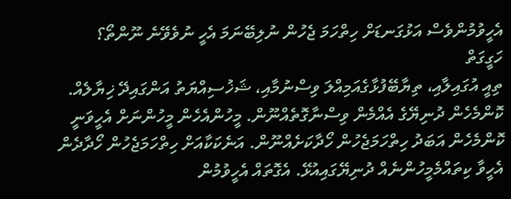އެހީވުމުންވެސް އަޅުގަނޑަށް ހިތްހަމަ ޖެހުން ނުލިބޭނަމަ އެހީ ނުވެވޭނެ ނޫންތޯ؟
ހަގީގަތް
ތިއީ އުގައިލާއި، ތިޔާބޭފުޅާގެއަމިއްލަ ވިސްނުމާއި، ޝަޚުސިއްޔަތު އަންގައިދޭ ޚިޔާލެއް. ކޮންމެހެން ދުނިޔޭގެ އެއްމެން ވިސްނާގޮތެއްނޫން. މީހުންއެހެން މީހުންނަށް އެހީވަނީ ކޮންމެހެން އަބަދު ހިތްހަމަޖެހުން ހޯދާކަށެއްނޫން. އަނެކަކާއަށް ހިތްހަމަޖެހުން ހޯދާދެން އެހީވާ ކިތައްމެމީހުންނެއް ދުނިޔޭގައިއުޅޭ. އެގޮތައް އެހީވުމުން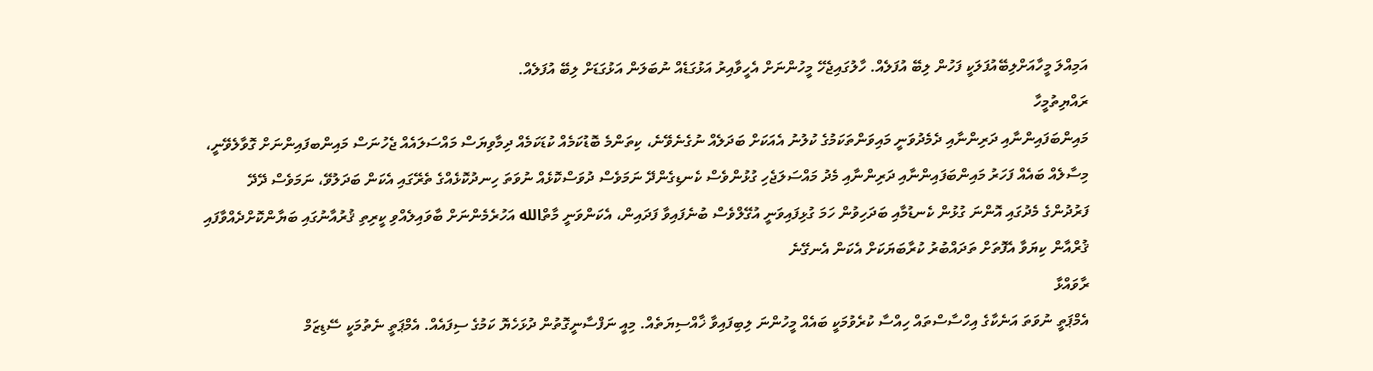އަމިއްލަ މީހާއަށްލިބޭއުފަލަކީ ފަހުން ލިބޭ އުފަލެއް. ހާލުގައިޖެހޭ މީހުންނަށް އެހީވާއިރު އަޅުގަޑެއް ނުބަލަން އަޅުގަޑަށް ލިބޭ އުފަލެއް.
ރައްޔިތުމީހާ
މައިންބަފައިންނާއި ދަރިންނާއި ދެމެދުވަނީ މައިވަންތަކަމުގެ ކުލުނު އެއަކަށް ބަދަލެއް ނުގެނެވޭނެ، ކިތަންމެ ބޮޑުކަމެއް ކުޑަކަމެއް ދިމާވިޔަސް މައްސަލައެއް ޖެހުނަސް މައިންބފައިންނަށް ގޮވާލެވޭނީ، މިސާލެއް ބައެއް ފަހަރު މައިންބަފައިންނާއި ދަރިންނާއި މެދު މައްސަލަޖެހި ގުޅުންވެސް ކެނޑިގެންދޭ ނަމަވެސް ދުވަސްކޮޅެއް ނުވަތަ ހިނދުކޮޅެއްގެ ތެރޭގައި އެކަން ބަދަލުވޭ، ނަމަވެސް ދޭދޭ ފަރުދުންގެ މެދުގައި އޮންނަ ގުޅުން ކެނޑުމާއި ބަދަހިވުން ހަމަ ގުޅިފައިވަނީ އުގޭލްވެސް ބުނެފައިވާ ފަދައިން، އެކަންވަނީ މާތްالله އަހުރެމެންނަށް ބާވައިލެއްވި ކީރިތި ޤުރުއާނުގައި ބަޔާންކޮށްދެއްވާފައި ޤުރްއާން ކިޔަވާ އެފޮތަށް ތަދައްބުރު ކުރާބަޔަކަށް އެކަން އެނގޭނެ
ރާވައްޅާ
އެމްޕަތީ ނުވަތަ އަނެކާގެ އިހްސާސްތައް ހިއްސާ ކުރެވުމަކީ ބައެއް މީހުންނަ ލިބިފައިވާ ޚާއްސިޔަތެއް. މިއީ ނަފްސާނީގޮތުން ދުޅަހެޔޮ ކަމުގެ ސިފައެއް. އެމްޕަތީ ނެތުމަކީ ސޭޑިޒަމް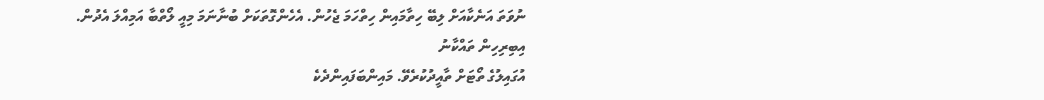ނުވަތަ އަނެކާއަށް ލިބޭ ހިތާމައިން ހިތްހަމަ ޖެހުން. އެހެންގޮތަކަށް ބުނާނަމަ މިއީ ލޯތްބާ އަމިއްލަ އެދުން.
އިބިރިހިން ތައްކާނު
އުގައިލުގެ ތޯޓަށް ތާއީދުކުރެވޭ. މައިންބަފައިންދެކެ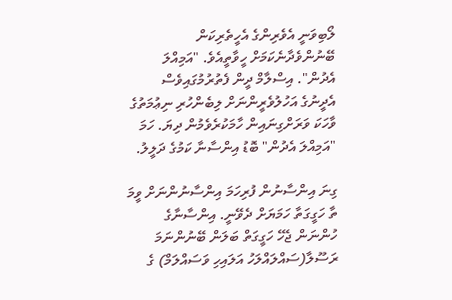ލޯބިވަނީ އެވެރިންގެ އެހީތެރިކަން ބޭނުންވެދާނެކަމަށް ހީވާތީއެވެ. "އަމިއްލަ އެދުން". އިސްލާމް ދީން ފެތުރުމުގައިވެސް އެދީނުގެ އަހުލުވެރީންނަށް ލިބެންހުރި ނިޢުމަތުގެ ވާހަކަ ވަރަށްގިނައިން ހާމަކުރެވެމުން ދިޔަ. ހަމަ "އަމިއްލަ އެދުން" ބޮޑު އިންސާނާ ކަމުގެ ދަލީލު.

ގިނަ އިންސާނުން ފުރިހަމަ އިންސާނުންނަށް ވީމަ ތާ ހަގީގަތާ ހަމަޔަށް ދެވޭނީ. އިންސާނާގެ ހުންނަން ޖެހޭ ހަގީގަތް ބަލަން ބޭނުންނަމަ ރަސޫލާ(ސައްލައްލަހު އަލައިހި ވަސައްލަމް) ގެ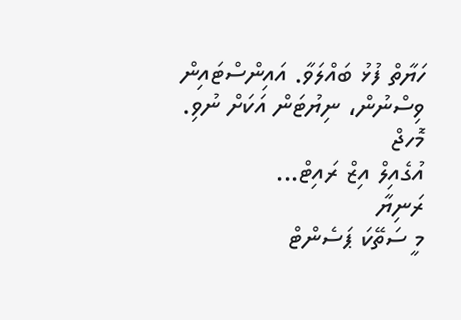ހަޔާތް ފުޅު ބައްލަވާ. އައިންސްޓައިން ވިސްނުން، ނިޔުޓަން އަކަށް ނުވި.
މޮހޖް
އުގެއިލް އިޒް ރައިޓް...
ރަނިޔާ
މީ ސަތޭކަ ޕަސެންޓް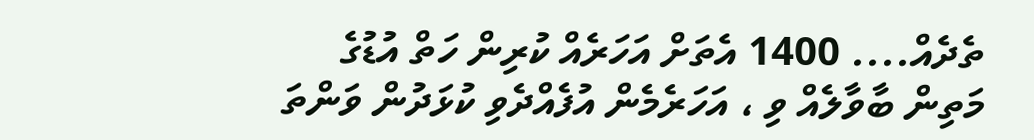ތެދެއް.... 1400 އެތަށް އަހަރެއް ކުރިން ހަތް އުޑުގެ މަތިން ބާވާލެއް ވި ، އަހަރެމެން އުފެއްދެވި ކުޅަދުން ވަންތަ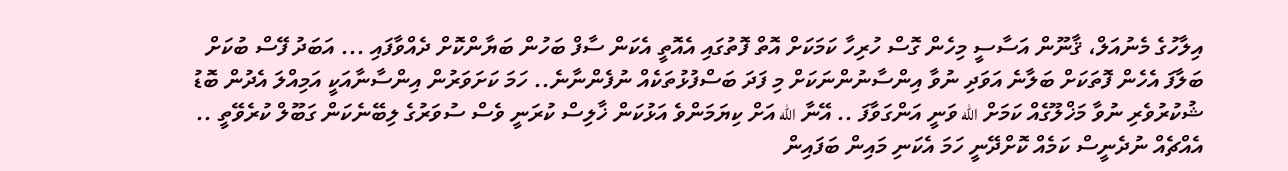އިލާހުގެ މެނުއަލް، ޤާނޫން އަސާސީ މިހެން ގޮސް ހުރިހާ ކަމަކަށް އޮތް ފޮތުގައި އެއޮތީ އެކަން ސާފް ބަހުން ބަޔާންކޮށް ދެއްވާފައި ... އަބަދު ފޭސް ބުކަށް ބަލާފަ އެހެން ފޮތަކަށް ބަލާނެ އަވަދި ނުވާ އިންސާނުންނަކަށް މި ފަދަ ބަސްފުޅުތަކެއް ނުފެންނާނެ.. ހަމަ ކަށަވަރުން އިންސާނާއަކީ އަމިއްލަ އެދުން ބޮޑު ޝުކުރުވެރި ނުވާ މަޚްލޫގެއް ކަމަށް الله ވަނީ އަންގަވާފަ .. އޭނާ الله އަށް ކިޔަމަންވެ އަޅުކަން ޚާލިސް ކުރަނީ ވެސް ސުވަރުގެ ލިބޭނެކަން ގަބޫލް ކުރެވޭތީ .. އެއްޗެއް ނުދެނީސް ކަމެއް ކޮށްދޭނީ ހަމަ އެކަނި މައިން ބަފައިން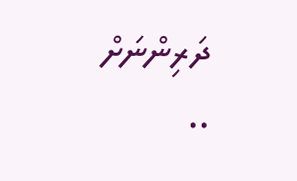ދަރިންނަށް ..